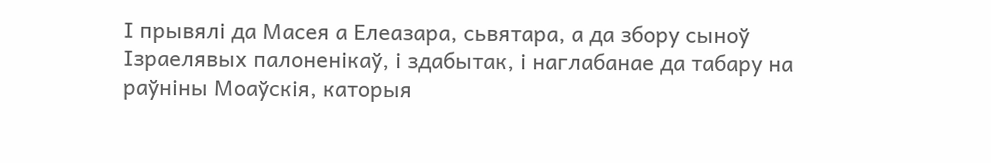І прывялі да Масея а Елеазара, сьвятара, а да збору сыноў Ізраелявых палоненікаў, і здабытак, і наглабанае да табару на раўніны Моаўскія, каторыя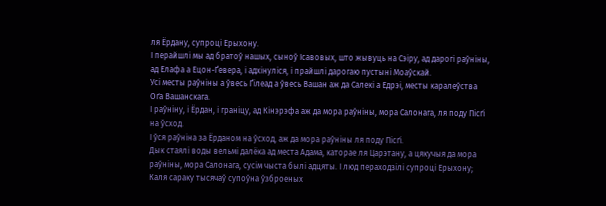ля Ёрдану, супроці Ерыхону.
І перайшлі мы ад братоў нашых, сыноў Ісавовых, што жывуць на Сэіру, ад дарогі раўніны, ад Елафа а Ецон-Ґевера, і адхінуліся, і прайшлі дарогаю пустыні Моаўскай.
Усі месты раўніны а ўвесь Ґілеад а ўвесь Вашан аж да Салекі а Едрэі, месты каралеўства Оґа Вашанскага.
І раўніну, і Ёрдан, і граніцу, ад Кінэрэфа аж да мора раўніны, мора Салонага, ля поду Пісґі на ўсход.
І ўся раўніна за Ёрданом на ўсход, аж да мора раўніны ля поду Пісґі.
Дык стаялі воды вельмі далёка ад места Адама, каторае ля Царэтану, а цякучыя да мора раўніны, мора Салонага, сусім чыста былі адцяты. І люд пераходзілі супроці Ерыхону;
Каля сараку тысячаў супоўна ўзброеных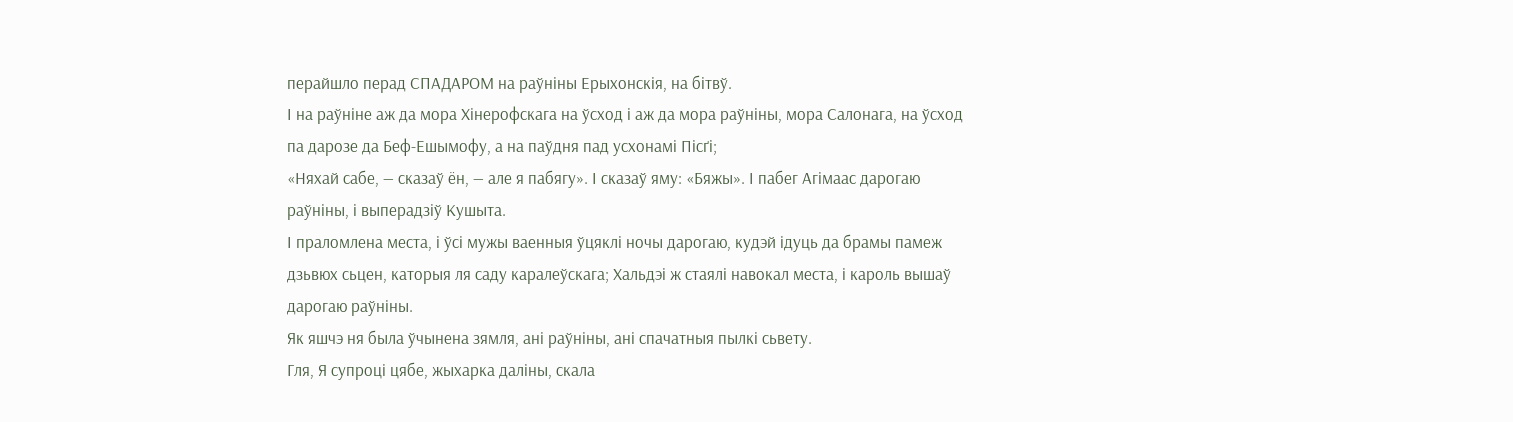перайшло перад СПАДАРОМ на раўніны Ерыхонскія, на бітвў.
І на раўніне аж да мора Хінерофскага на ўсход і аж да мора раўніны, мора Салонага, на ўсход па дарозе да Беф-Ешымофу, а на паўдня пад усхонамі Пісґі;
«Няхай сабе, — сказаў ён, — але я пабягу». І сказаў яму: «Бяжы». І пабег Агімаас дарогаю раўніны, і выперадзіў Кушыта.
І праломлена места, і ўсі мужы ваенныя ўцяклі ночы дарогаю, кудэй ідуць да брамы памеж дзьвюх сьцен, каторыя ля саду каралеўскага; Хальдэі ж стаялі навокал места, і кароль вышаў дарогаю раўніны.
Як яшчэ ня была ўчынена зямля, ані раўніны, ані спачатныя пылкі сьвету.
Гля, Я супроці цябе, жыхарка даліны, скала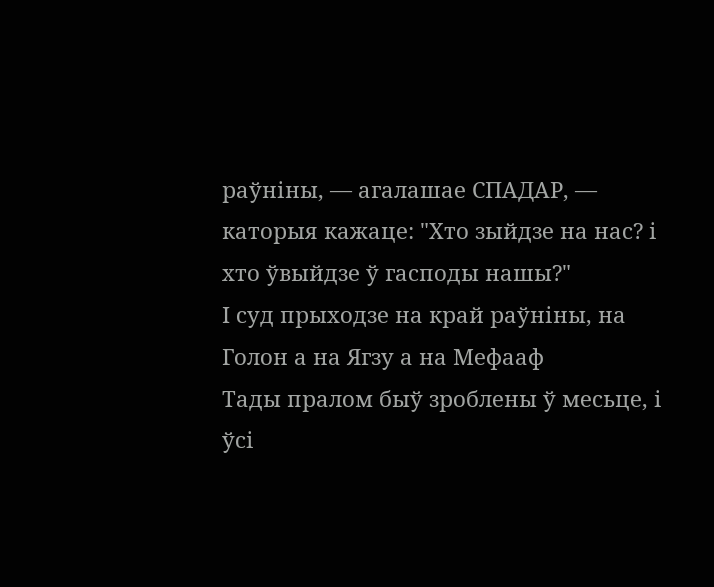раўніны, — агалашае СПАДАР, — каторыя кажаце: "Хто зыйдзе на нас? і хто ўвыйдзе ў гасподы нашы?"
І суд прыходзе на край раўніны, на Голон а на Ягзу а на Мефааф
Тады пралом быў зроблены ў месьце, і ўсі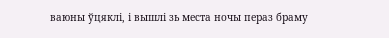ваюны ўцяклі, і вышлі зь места ночы пераз браму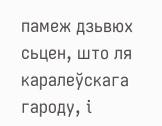памеж дзьвюх сьцен, што ля каралеўскага гароду, і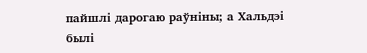пайшлі дарогаю раўніны; а Хальдэі былі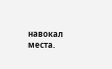навокал места.